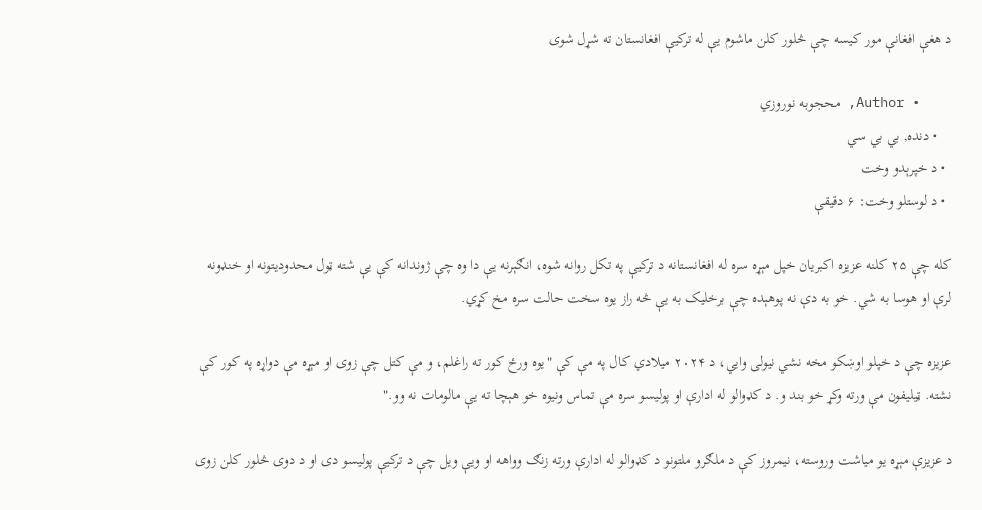د هغې افغانې مور کیسه چې څلور کلن ماشوم یې له ترکیې افغانستان ته شړل شوی

    • Author, محجوبه نوروزي
    • دنده, بي بي سي
  • د خپرېدو وخت
  • د لوستلو وخت: ۶ دقیقې

کله چې ۲۵ کلنه عزیزه اکبریان خپل مېړه سره له افغانستانه د ترکیې په تکل روانه شوه، انګېرنه یې دا وه چې ژوندانه کې یې شته ټول محدودیتونه او خنډونه لرې او هوسا به شي. خو به دې نه پوهېده چې برخلیک به یې څه راز یوه سخت حالت سره مخ کړي.

عزیزه چې د خپلو اوښکو مخه نشي‌ نیولی وايي،‌ د ۲۰۲۴ میلادي کال په مې کې "یوه ورځ‌ کور ته راغلم، و مې کتل چې زوی او مېړه مې دواړه په کور کې نشته. ټیلیفون مې ورته وکړ خو بند و. د کډوالو له ادارې او پولیسو سره مې تماس ونیوه خو هېچا ته یې مالومات نه وو."

د عزیزې مېړه یو میاشت وروسته، نیمروز کې د ملګرو ملتونو د کډوالو له ادارې ورته زنګ وواهه او ویې ویل چې د ترکیې پولیسو دی او د دوی څلور کلن زوی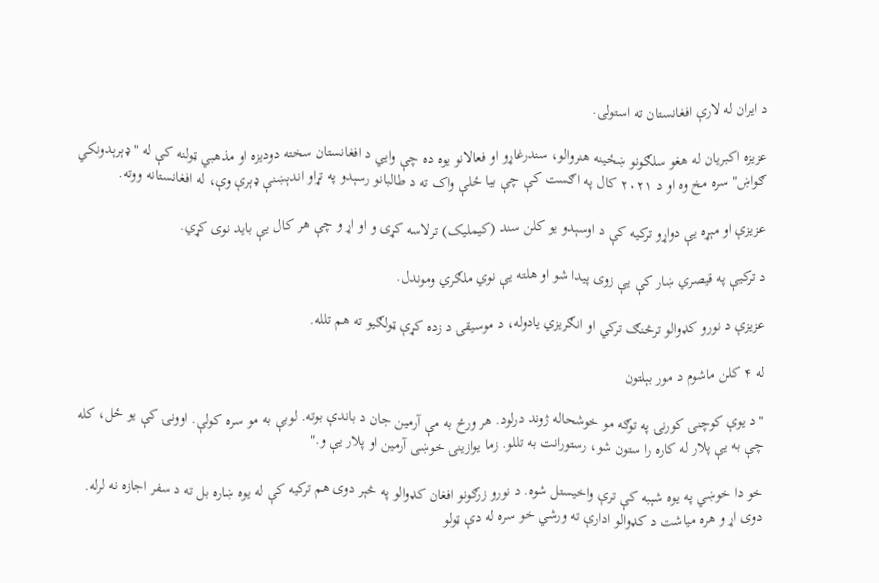د ایران له لارې افغانستان ته استولی.

عزیزه اکبریان له هغو سلګونو ښځینه هنروالو، سندرغاړو او فعالانو یوه ده چې وایي د افغانستان سخته دودیزه او مذهبي ټولنه کې له "ډېرېدونکي‌ ګواښ" سره مخ وه او د ۲۰۲۱ کال په اګست کې چې بیا ځلې واک ته د طالبانو رسېدو په تړاو اندېښنې ډېرې وې، له افغانستانه ووته.

عزیزې او مېړه یې دواړو ترکیه کې د اوسېدو یو کلن سند (کیملیک) ترلاسه کړی و او اړ و چې هر کال یې باید نوی کړي.

د ترکیې په قیصري ښار کې یې زوی پیدا شو او هلته يې نوي‌ ملګري‌ وموندل.

عزیزې د نورو کډوالو ترڅنګ ترکي او انګریزي یادوله، د موسیقۍ د زده کړې ټولګیو ته هم تلله.

له ۴ کلن ماشوم د مور بېلتون

"د یوې کوچنۍ کورنۍ په توګه مو خوشحاله ژوند درلود. هر ورځ‌ به مې آرمین جان د باندې بوته. لوبې به مو سره کولې. اوونۍ کې یو ځل،‌ کله چې به یې پلار له کاره را ستون شو، رستورانت به تللو. زما یوازینۍ خوښی آرمین او پلار یې و."

خو دا خوښي په یوه شېبه کې ترې واخیستل شوه. د نورو زرګونو افغان کډوالو په څېر دوی هم ترکیه کې له یوه ښاره بل ته د سفر اجازه نه لرله. دوی اړ و هره میاشت د کډوالو ادارې ته ورشي خو سره له دې ټولو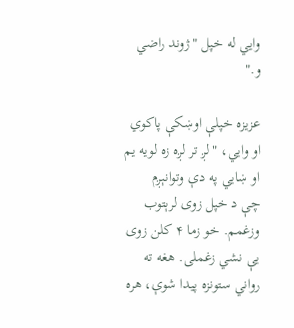وايي له خپل "ژوند راضي و."

عزیزه خپلې اوښکې پاکوي‌ او وايي، "لږ تر لږه زه لویه یم او ښايي په دې وتوانېږم چې ‌د خپل زوی لرېتوب وزغمم. خو زما ۴ کلن زوی یې نشي زغملی. هغه ته رواني ستونزه پیدا شوې،‌ هره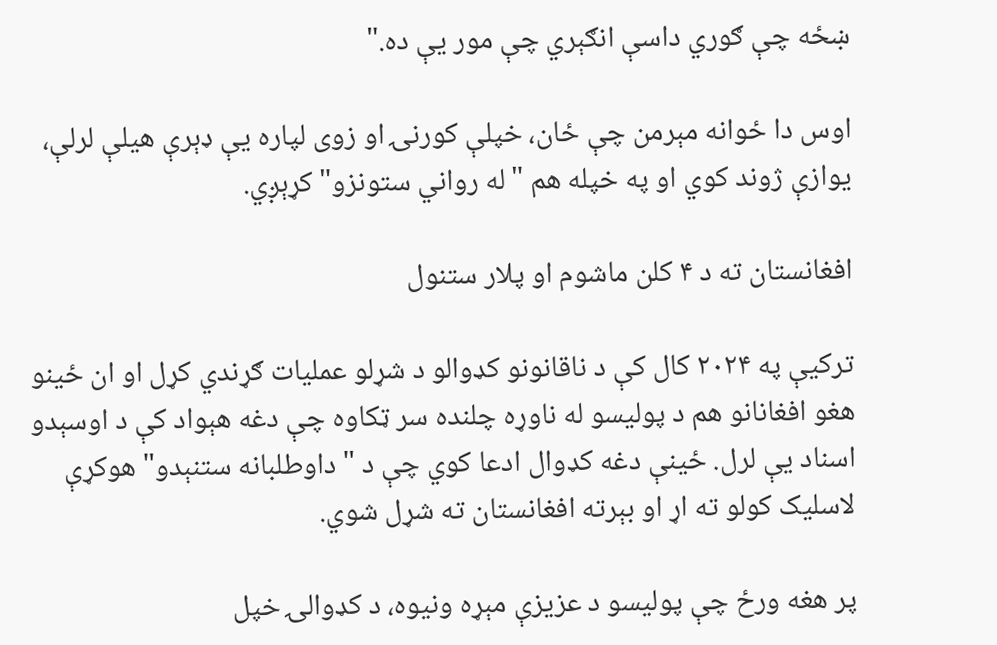ښځه چې ګوري داسې انګېري چې مور یې ده."

اوس دا ځوانه مېرمن چې ځان، خپلې کورنۍ او زوی لپاره یې ډېرې هیلې لرلې، یوازې ژوند کوي او په خپله هم "له رواني ستونزو" کړېږي.

افغانستان ته د ۴ کلن ماشوم او پلار ستنول

ترکیې په ۲۰۲۴ کال کې د ناقانونو کډوالو د شړلو عملیات ګړندي‌ کړل او ان ځینو هغو افغانانو هم د پولیسو له ناوړه چلنده سر ټکاوه چې دغه هېواد کې د اوسېدو اسناد یې لرل. ځینې دغه کډوال ادعا کوي‌ چې د "داوطلبانه ستنېدو" هوکړې لاسلیک کولو ته اړ او بېرته افغانستان ته شړل شوي.

پر هغه ورځ‌ چې پولیسو د عزیزې مېړه ونیوه، د کډوالۍ خپل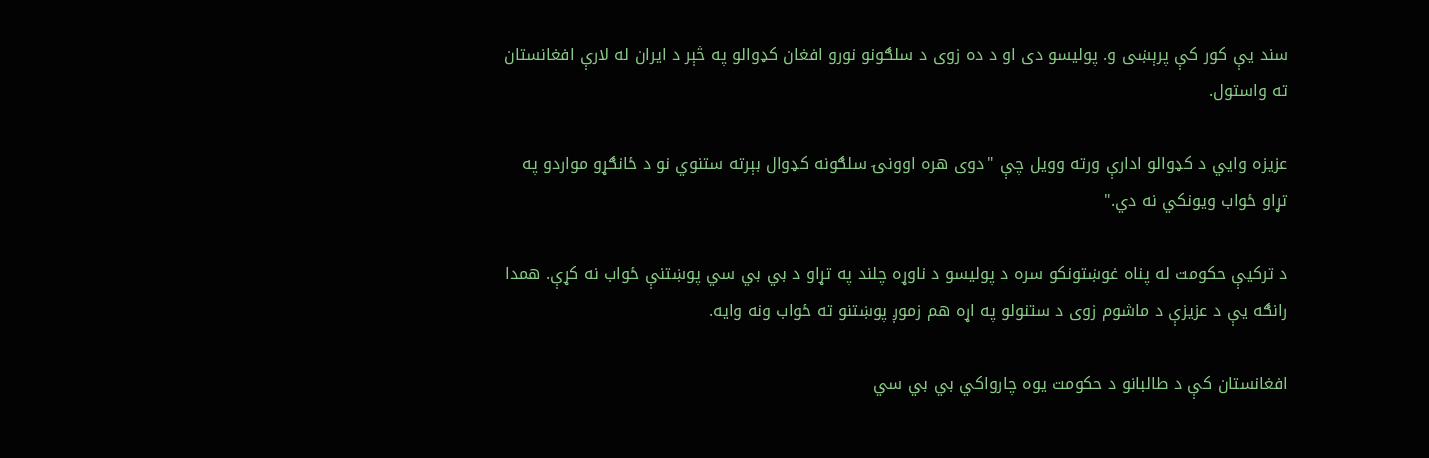سند یې کور کې پرېښی و. پولیسو دی او د ده زوی د سلګونو نورو افغان کډوالو په څېر د ایران له لارې افغانستان ته واستول.

عزیزه وايي‌ د کډوالو ادارې ورته وویل چې "دوی هره اوونۍ سلګونه کډوال بېرته ستنوي نو د ځانګړو مواردو په تړاو ځواب ویونکي‌ نه دي."

د ترکیې حکومت له پناه غوښتونکو سره د پولیسو د ناوړه چلند په تړاو د بي‌ بي‌ سي‌ پوښتنې ځواب نه کړې. همدا رانګه یې د عزیزې د ماشوم زوی د ستنولو په اړه هم زموږ پوښتنو ته ځواب ونه وایه.

افغانستان کې د طالبانو د حکومت یوه چارواکي‌ بي‌ بي‌ سي‌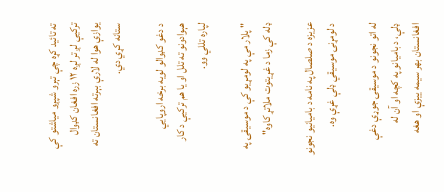ته تائید کړه چې تېرو شپږو میاشتو کې ترکیې لږ تر لږه ۱۲ زره افغان کډوال یوازې هوا له لارې بېرته افغانستان ته ستانه کړي دي.

د دغو کډوالو لویه برخه اروپايي‌ هېوادونو ته تلل او یا هم ترکیې د کار لپاره تللي وو.

" پلار مې په لومړیو کې د موسیقۍ په ډله کې زما د غړیتوت ملاتړ کاوه"

عزیزه د صلصال په نامه د بامیانیو نجونو د لومړنۍ موسیقي ډلې غړې وه.

له اتو نجونو د موسیقۍ جوړې دغې ډلې، د بامیانو په کچه او آن له افغانستان بهر سیمه ییزې او هغه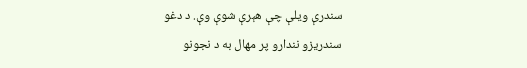سندرې ویلې چې هېرې شوې وې. د دغو سندریزو نندارو پر مهال به د نجونو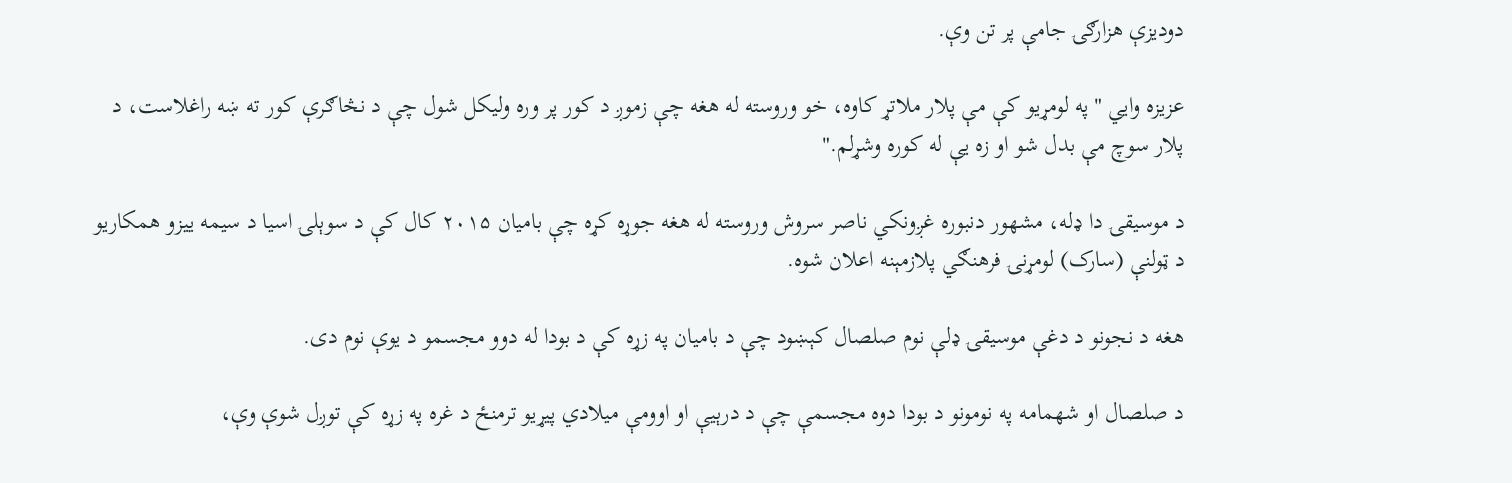دودیزې هزارګۍ جامې پر تن وې.

عزیزه وايي "په لومړیو کې مې پلار ملاتړ کاوه، خو وروسته له هغه چې زموږ د کور پر وره ولیکل شول چې د نڅاګرې کور ته ښه راغلاست، د پلار سوچ مې بدل شو او زه یې له کوره وشړلم."

د موسیقۍ دا ډله، مشهور دنبوره غږونکي‌ ناصر سروش وروسته له هغه جوړه کړه چې بامیان ۲۰۱۵ کال کې د سوېلۍ اسیا د سیمه ییزو همکاریو د ټولنې (سارک) لومړنۍ فرهنګي‌ پلازمېنه اعلان شوه.

هغه د نجونو د دغې موسیقۍ ډلې نوم صلصال کېښود چې د بامیان په زړه کې د بودا له دوو مجسمو د یوې نوم دی.

د صلصال او شهمامه په نومونو د بودا دوه مجسمې چې د درېیې او اوومې میلادي پیړیو ترمنځ د غره په زړه کې توږل شوې وې،‌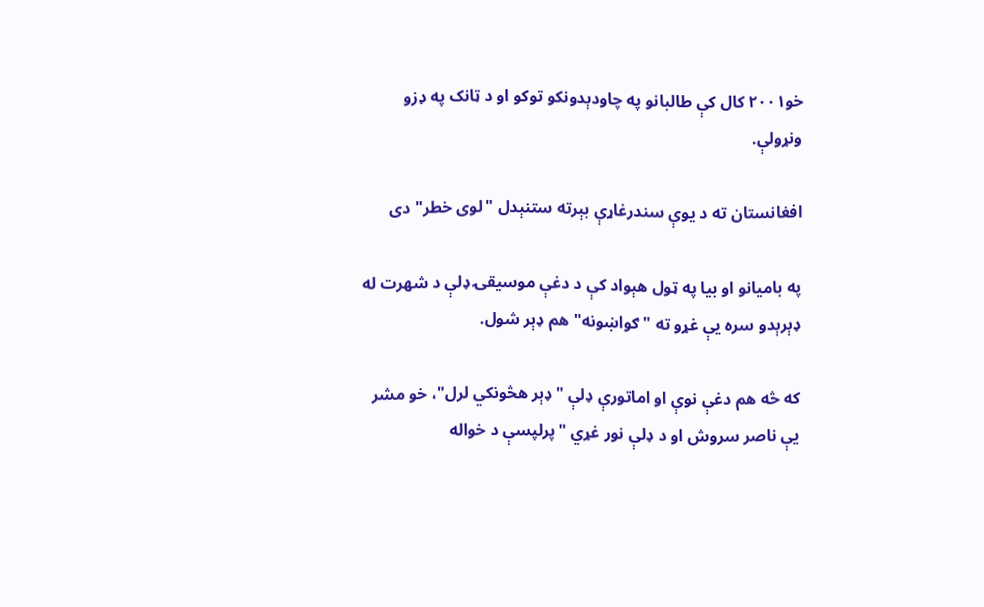خو۲۰۰۱ کال کې طالبانو په چاودېدونکو توکو او د ټانک په ډزو ونړولې.

افغانستان ته د یوې سندرغاړې بېرته ستنېدل "لوی خطر" دی

په بامیانو او بیا په ټول هېواد کې د دغې موسیقۍ ډلې د شهرت له ډېرېدو سره یې غړو ته "ګواښونه" هم ډېر شول.

که څه هم دغې نوې او اماتورې ډلې "ډېر هڅونکي لرل"،‌ خو مشر یې ناصر سروش او د ډلې نور غړي "پرلپسې د خواله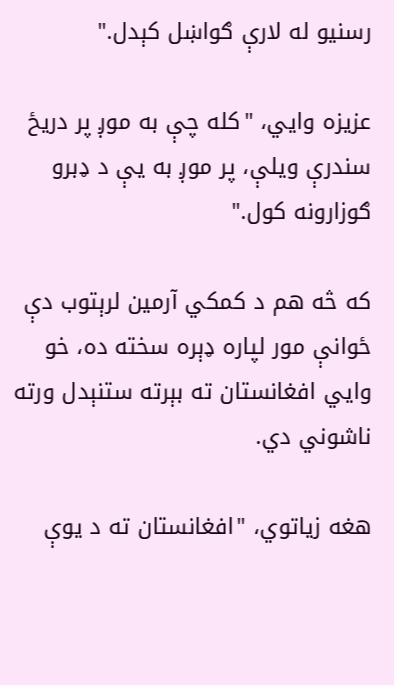رسنیو له لارې ګواښل کېدل."

عزیزه وايي،‌ "کله چې به موږ پر دریځ‌ سندرې ویلې،‌ پر موږ به یې د ډبرو ګوزارونه کول."

که څه هم د کمکي آرمین لرېتوب دې ځوانې مور لپاره ډېره سخته ده، خو وايي‌ افغانستان ته بېرته ستنېدل ورته ناشوني‌ دي.

هغه زیاتوي، "افغانستان ته د یوې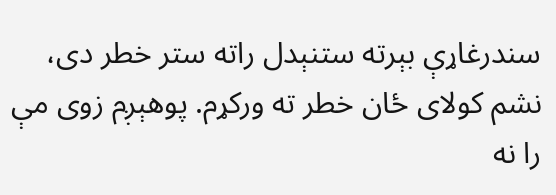سندرغاړې بېرته ستنېدل راته ستر خطر دی،‌ نشم کولای ځان خطر ته ورکړم. پوهېږم زوی مې را نه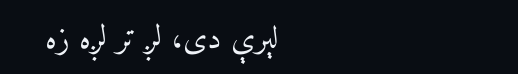لېرې دی،‌ لږ تر لږه زه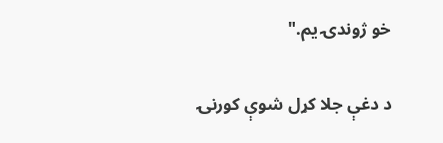خو ژوندۍ یم."

د دغې جلا کړل شوې کورنۍ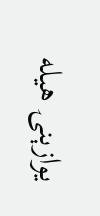یوازېنۍ هیله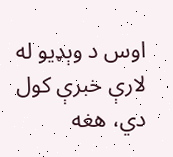اوس د وېډیو له لارې خبرې کول دي،‌ هغه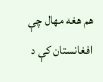هم هغه مهال چې افغانستان کې د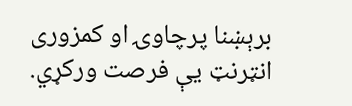برېښنا پرچاوۍ او کمزوری انټرنټ‌ یې فرصت ورکړي.